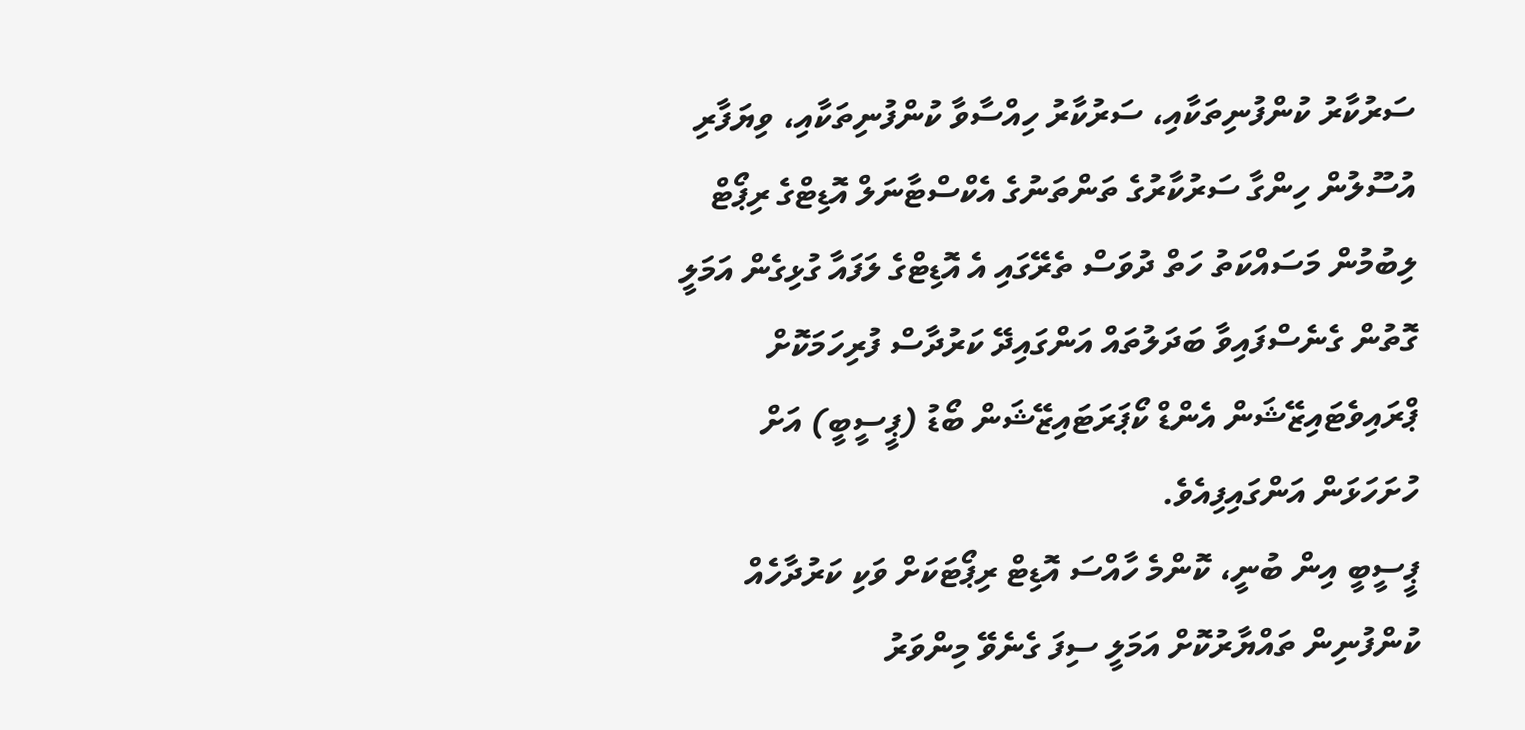ސަރުކާރު ކުންފުނިތަކާއި، ސަރުކާރު ހިއްސާވާ ކުންފުނިތަކާއި، ވިޔަފާރި އުސޫލުން ހިންގާ ސަރުކާރުގެ ތަންތަނުގެ އެކްސްޓާނަލް އޮޑިޓްގެ ރިޕޯޓް ލިބުމުން މަސައްކަތު ހަތް ދުވަސް ތެރޭގައި އެ އޮޑިޓްގެ ލަފައާ ގުޅިގެން އަމަލީ ގޮތުން ގެނެސްފައިވާ ބަދަލުތައް އަންގައިދޭ ކަރުދާސް ފުރިހަމަކޮށް ޕްރައިވެޓައިޒޭޝަން އެންޑް ކޯޕަރަޓައިޒޭޝަން ބޯޑު (ޕީސީބީ) އަށް ހުށަހަޅަން އަންގައިފިއެވެ.
ޕީސީބީ އިން ބުނީ، ކޮންމެ ހާއްސަ އޮޑިޓް ރިޕޯޓަކަށް ވަކި ކަރުދާހެއް ކުންފުނިން ތައްޔާރުކޮށް އަމަލީ ސިފަ ގެނެވޭ މިންވަރު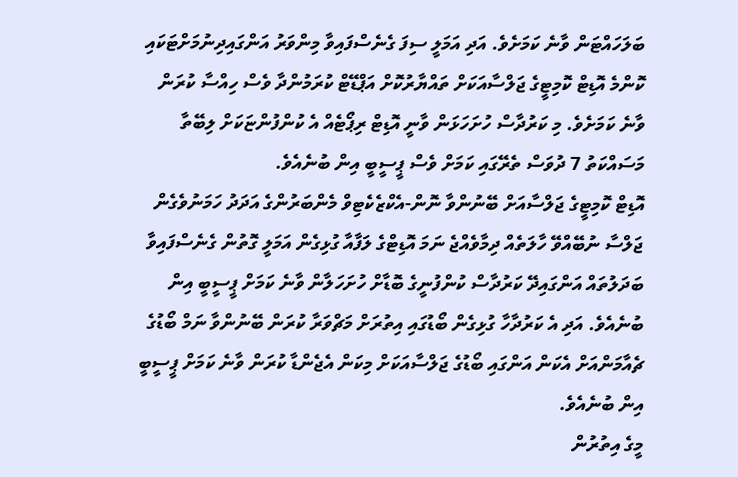ބަލަހައްޓަން ވާނެ ކަމަށެވެ. އަދި އަމަލީ ސިފަ ގެނެސްފައިވާ މިންވަރު އަންގައިދިނުމަށްޓަކައި ކޮންމެ އޮޑިޓް ކޮމިޓީގެ ޖަލްސާއަކަށް ތައްޔާރުކޮށް އަޕްޑޭޓް ކުރަމުންދާ ވެސް ހިއްސާ ކުރަން ވާނެ ކަމަށެވެ. މި ކަރުދާސް ހުށަހަޅަން ވާނީ އޮޑިޓް ރިޕޯޓެއް އެ ކުންފުންޏަކަށް ލިބޭތާ މަސައްކަތު 7 ދުވަސް ތެރޭގައި ކަމަށް ވެސް ޕީސީބީ އިން ބުނެއެވެ.
އޮޑިޓް ކޮމިޓީގެ ޖަލްސާއަށް ބޭނުންވާ ނޮން-އެކްޒެކެޓިވް މެންބަރުންގެ އަދަދު ހަމަނުވެގެން ޖަލްސާ ނުބޭއްވޭ ހާލަތެއް ދިމާވެއްޖެ ނަމަ އޮޑިޓްގެ ލަފާއާ ގުޅިގެން އަމަލީ ގޮތުން ގެނެސްފައިވާ ބަދަލުތައް އަންގައިދޭ ކަރުދާސް ކުންފުނީގެ ބޮޑާށް ހުށަހަލާން ވާނެ ކަމަށް ޕީސީބީ އިން ބުނެއެވެ. އަދި އެ ކަރުދާހާ ގުޅިގެން ބޯޑުގައި އިތުރަށް މަޗްވަރާ ކުރަން ބޭނުންވާ ނަމް ބޯޑުގެ ޗެއާމަންއަށް އެކަން އަންގައި ބޯޑުގެ ޖަލްސާއަކަށް މިކަން އެޖެންޑާ ކުރަން ވާނެ ކަމަށް ޕީސީބީ އިން ބުނެއެވެ.
މީގެ އިތުރުން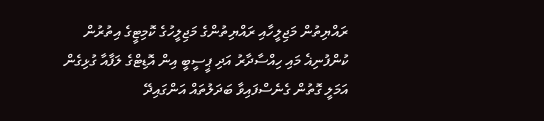ރައްޔިތުން މަޖިލީހާއި ރައްޔިތުންގެ މަޖިލީހުގެ ކޮމިޓީގެ އިތުރުން ކުންފުނިޣެ މައި ހިއްސާދާރު އަދި ޕީސީބީ އިން އޮޑިޓްގެ ލަފާއާ ގުޅިގެން އަމަލީ ގޮތުން ގެނެސްފައިވާ ބަދަލުތައް އަންގައިދޭ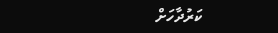ކަރުދާހަށް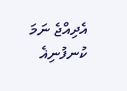އެދިއްޖެ ނަމަ ކުނފުނިޣެ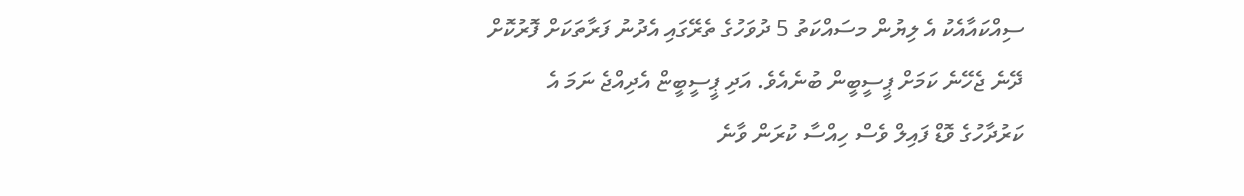ސިއްކައާއެކު އެ ލިޔުން މސައްކަތު 5 ދުވަހުގެ ތެރޭގައި އެދުނު ފަރާތަކަށް ފޮރުކޮށް ދޭނެ ޖެހޭނެ ކަމަށް ޕީސީބީން ބުނެއެވެ. އަދި ޕީސީބީޏް އެދިއްޖެ ނަމަ އެ ކަރުދާހުގެ ވޮޑް ފައިލް ވެސް ހިއްސާ ކުރަން ވާނެ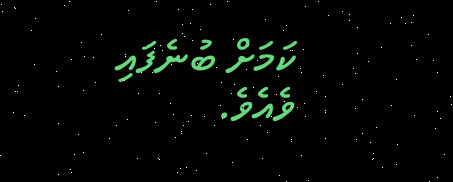ކަމަށް ބުނެފައި ވެއެވެ.